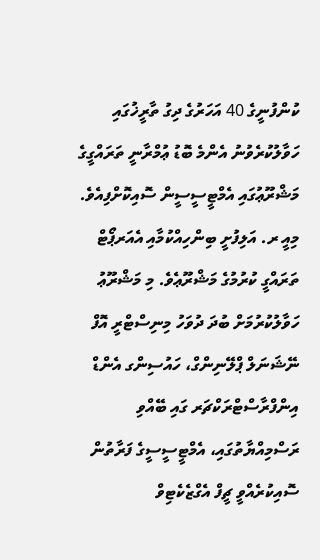ކުންފުނީގެ 40 އަހަރުގެ ދިގު ތާރީޚުގައި ހަވާލުކުރެވުނު އެންމެ ބޮޑު ޢުމްރާނީ ތަރައްގީގެ މަޝްރޫޢުގައި އެމްޓީސީސީން ސޮއިކޮށްފިއެވެ.
މިއީ ރ. އަލިފުށީ ބިންހިއްކުމާއި އެއަރޕޯޓް ތަރައްގީ ކުރުމުގެ މަޝްރޫޢެވެ. މި މަޝްރޫޢު ހަވާލުކުރުމަށް ބުދަ ދުވަހު މިނިސްޓްރީ އޮފް ނޭޝަނަލް ޕްލޭނިންގް، ހައުސިންގ އެންޑް އިންފްރާސްޓްރަކްޗަރ ގައި ބޭއްވި ރަސްމިއްޔާތުގައި، އެމްޓީސީސީގެ ފަރާތުން ސޮއިކުރެއްވީ ޗީފް އެގްޒެކެޓިވް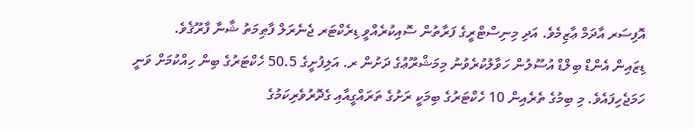އޮފިސަރ އާދަމް ޢާޒިމެވެ. އަދި މިނިސްޓްރީގެ ފަރާތުން ސޮއިކުރެއްވީ ޑިރެކްޓަރ ޖެނެރަލް ފާޠިމަތު ޝާނާ ފާރޫޤެވެ.
ޑިޒައިން އެންޑް ބިލްޑް އުސޫލުން ހަވާލުކުރެވުނު މިމަޝްރޫޢުގެ ދަށުން ރ. އަލިފުށީގެ 50.5 ހެކްޓަރުގެ ބިން ހިއްކުމަށް ވަނީ ހަމަޖެހިފައެވެ. މި ބިމުގެ ތެރެއިން 10 ހެކްޓަރުގެ ބިމަކީ ރަށުގެ ތަރައްގީއާއި ގެދޮރުވެރިކަމުގެ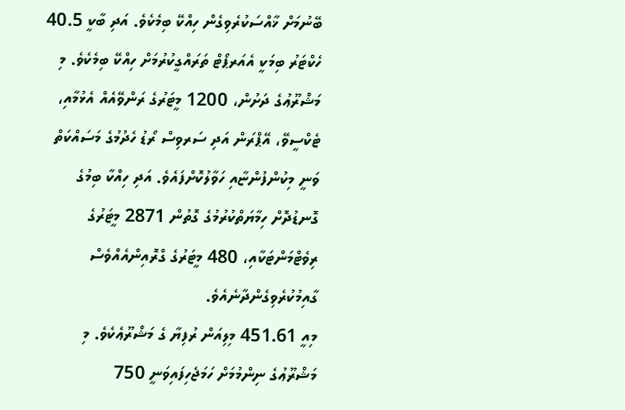ބޭނުމަށް ޚާއްސަކުރެވިގެން ހިއްކޭ ބިމެކެވެ. އަދި ބާކީ 40.5 ހެކްޓަރު ބިމަކީ އެއަރޕޯޓް ތަރައްގީކުރުމަށް ހިއްކޭ ބިމެކެވެ. މި މަޝްރޫޢުގެ ދަށުން، 1200 މީޓަރުގެ ރަންވޭއެއް އެޅުމާއި، ޓެކްސީވޭ، އޭޕްރަން އަދި ސަރވިސް ރޯޑު ހެދުމުގެ މަސައްކަތް ވަނީ މިކުންފުންޏާއި ހަވާލުކޮށްފައެވެ. އަދި ހިއްކާ ބިމުގެ ގޮނޑުދޮށް ހިމާޔަތްކުރުމުގެ ގޮތުން 2871 މީޓަރުގެ ރިވެޓްމަންޓަކާއި، 480 މީޓަރުގެ ގްރޮއިންއެއްވެސް ގާއިމުކުރެވިގެންދާނެއެވެ.
މިއީ 451.61 މިލިއަން ރުފިޔާ ގެ މަޝްރޫޢެކެވެ. މި މަޝްރޫޢުގެ ނިންމުމަށް ހަމަޖެހިފައިވަނީ 750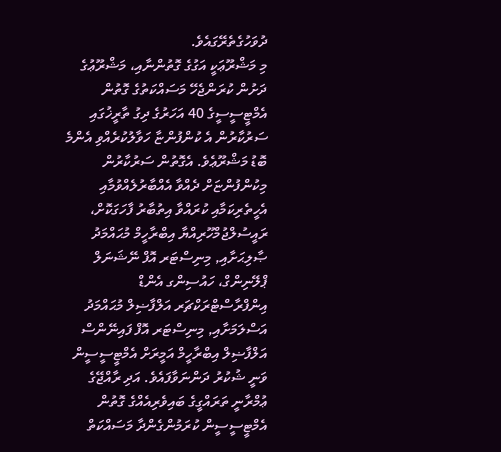ދުވަހުގެތެރޭގައެވެ.
މި މަޝްރޫޢަކީ އަގުގެ ގޮތުންނާއި، މަޝްރޫޢުގެ ދަށުން ކުރަންޖެހޭ މަސައްކަތުގެ ގޮތުން އެމްޓީސީސީގެ 40 އަހަރުގެ ދިގު ތާރީޚުގައި ސަރުކާރުން އެ ކުންފުންޏާ ހަވާލުކުރެއްވި އެންމެ ބޮޑު މަޝްރޫޢެވެ. އެގޮތުން ސަރުކާރުން މިކުންފުންޏަށް ދެއްވާ އެއްބާރުލެއްވުމާއި އެހީތެރިކަމާއި ކުރައްވާ އިތުބާރު ފާހަގަކޮށް، ރައީސުލްޖުމްހޫރިއްޔާ އިބްރާހީމް މުޙައްމަދު ޞާލިޙަށާއި, މިނިސްޓަރ އޮފް ނޭޝަނަލް ޕްލޭނިންގް، ހައުސިންގ އެންޑް އިންފްރާސްޓްރަކްޗަރ އަލްފާޟިލް މުޙައްމަދު އަސްލަމަށާއި, މިނިސްޓަރ އޮފް ފައިނޭންސް އަލްފާޟިލް އިބްރާހީމް އަމީރަށް އެމްޓީސީސީން ވަނީ ޝުކުރު ދަންނަވާފައެވެ. އަދި ރާއްޖޭގެ ޢުމްރާނީ ތަރައްގީގެ ބައިވެރިއެއްގެ ގޮތުން އެމްޓީސީސީން ކުރަމުންގެންދާ މަސައްކަތް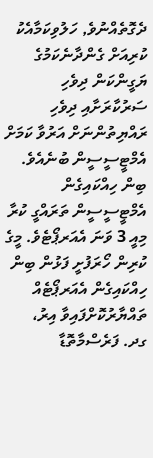ދެގޮތެއްނުވެ, ހަލުވިކަމާއެކު ކުރިއަށް ގެންދާނެކަމުގެ ޔަގީންކަން ދިވެހި ސަރުކާރަށާއި ދިވެހި ރައްޔިތުންނަށް އަރުވާ ކަމަށް އެމްޓީސީސީން ބުނެއެވެ.
ބިން ހިއްކައިގެން އެމްޓީސީސީން ތަރައްގީ ކުރާ މިއީ 3 ވަނަ އެއަރޕޯޓެވެ. މީގެ ކުރިން ހޯރަފުށީ ފަޅުން ބިން ހިއްކައިގެން އެއަރޕޯޓެއް ތައްޔާރުކޮށްފައިވާ އިރު، ގދ. ފަރެސްމާތޮޑާ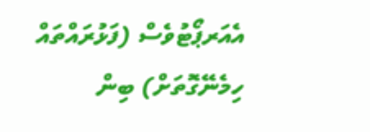އެއަރޕޯޓުވެސް (ފަޅުރައްތައް ހިމެނޭގޮތަށް) ބިން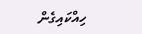ހިއްކައިގެން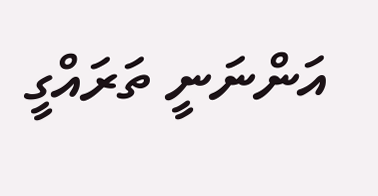އަންނަނީ ތަރައްގީ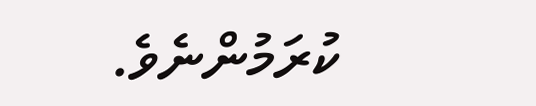ކުރަމުންނެވެ.